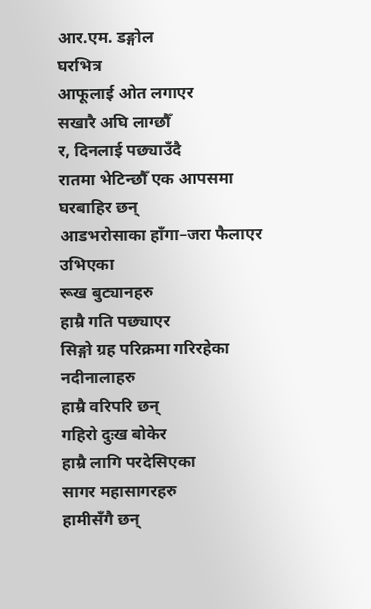आर.एम. डङ्गोल
घरभित्र
आफूलाई ओत लगाएर
सखारै अघि लाग्छौँ
र, दिनलाई पछ्याउँदै
रातमा भेटिन्छौँ एक आपसमा
घरबाहिर छन्
आडभरोसाका हाँगा–जरा फैलाएर उभिएका
रूख बुट्यानहरु
हाम्रै गति पछ्याएर
सिङ्गो ग्रह परिक्रमा गरिरहेका
नदीनालाहरु
हाम्रै वरिपरि छन्
गहिरो दुःख बोकेर
हाम्रै लागि परदेसिएका
सागर महासागरहरु
हामीसँगै छन्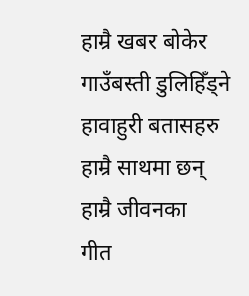हाम्रै खबर बोकेर
गाउँबस्ती डुलिहिँड्ने
हावाहुरी बतासहरु
हाम्रै साथमा छन्
हाम्रै जीवनका
गीत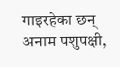गाइरहेका छन्
अनाम पशुपक्षी,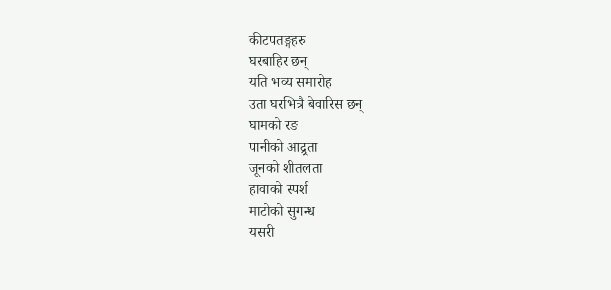कीटपतङ्गहरु
घरबाहिर छन्
यति भव्य समारोह
उता घरभित्रै बेवारिस छन्
घामको रङ
पानीको आद्र्रता
जूनको शीतलता
हावाको स्पर्श
माटोको सुगन्ध
यसरी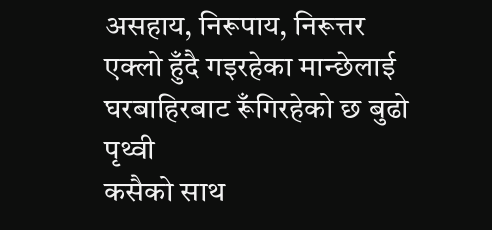असहाय, निरूपाय, निरूत्तर
एक्लो हुँदै गइरहेका मान्छेलाई
घरबाहिरबाट रूँगिरहेको छ बुढो पृथ्वी
कसैको साथ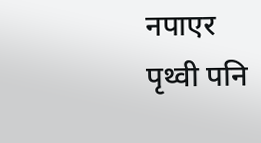नपाएर
पृथ्वी पनि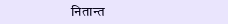नितान्त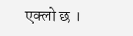एक्लो छ ।